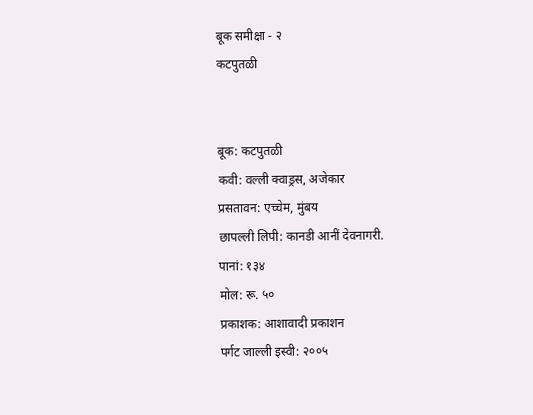बूक समीक्षा - २
कटपुतळी


बूक: कटपुतळी
कवी: वल्ली क्वाड्रस, अजेकार
प्रसतावन: एच्चेम, मुंबय
छापल्ली लिपी: कानडी आनीं देवनागरी.
पानां: १३४
मोल: रू. ५०
प्रकाशक: आशावादी प्रकाशन
पर्गट जाल्ली इस्वी: २००५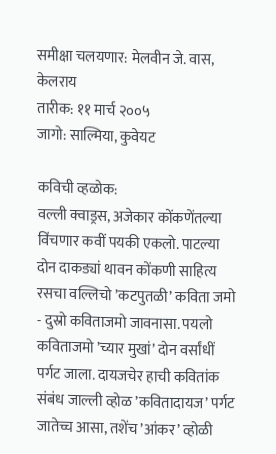समीक्षा चलयणार: मेलवीन जे. वास, केलराय
तारीक: ११ मार्च २००५
जागो: साल्मिया, कुवेयट

कविची व्हळोक:
वल्ली क्वाड्रस, अजेकार कोंकणेंतल्या विंचणार कवीं पयकी एकलो. पाटल्या दोन दाकड्यां थावन कोंकणी साहित्य रसचा वल्लिचो ’कटपुतळी’ कविता जमो - दुस्रो कविताजमो जावनासा. पयलो कविताजमो ’च्यार मुखां’ दोन वर्सांधीं पर्गट जाला. दायजचेर हाची कवितांक संबंध जाल्ली व्होळ ’कवितादायज’ पर्गट जातेच्च आसा, तशेंच ’आंकर’ व्होळी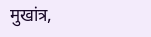मुखांत्र,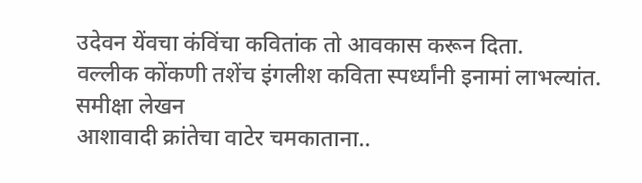उदेवन येंवचा कंविंचा कवितांक तो आवकास करून दिता.
वल्लीक कोंकणी तशेंच इंगलीश कविता स्पर्ध्यांनी इनामां लाभल्यांत.
समीक्षा लेखन
आशावादी क्रांतेचा वाटेर चमकाताना..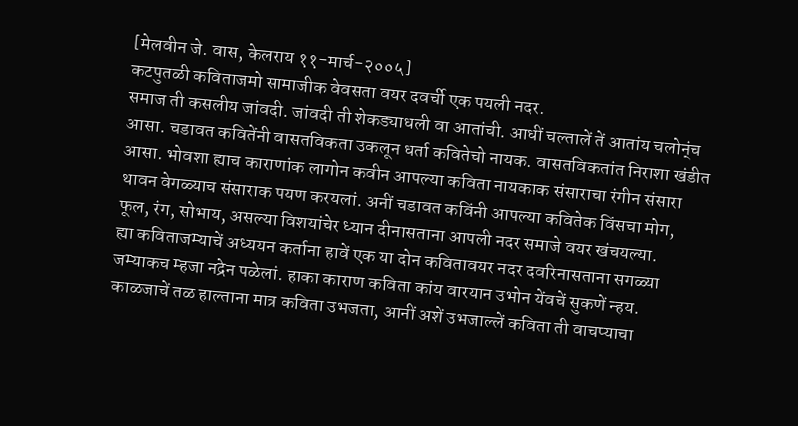[मेलवीन जे. वास, केलराय ११-मार्च-२००५]
कटपुतळी कविताजमो सामाजीक वेवसता वयर दवर्ची एक पयली नदर.
समाज ती कसलीय जांवदी. जांवदी ती शेकड्याधली वा आतांची. आधीं चल्तालें तें आतांय चलोन्ंच आसा. चडावत कवितेंनी वासतविकता उकलून धर्ता कवितेचो नायक. वासतविकतांत निराशा खंडीत आसा. भोवशा ह्याच काराणांक लागोन कवीन आपल्या कविता नायकाक संसाराचा रंगीन संसारा थावन वेगळ्याच संसाराक पयण करयलां. अनीं चडावत कविंनी आपल्या कवितेक विंसचा मोग, फूल, रंग, सोभाय, असल्या विशयांचेर ध्यान दीनासताना आपली नदर समाजे वयर खंचयल्या.
ह्या कविताजम्याचें अध्ययन कर्ताना हावें एक या दोन कवितावयर नदर दवरिनासताना सगळ्या जम्याकच म्हजा नद्रेन पळेलां. हाका काराण कविता कांय वारयान उभोन येंवचें सुकणें न्हय. काळजाचें तळ हाल्ताना मात्र कविता उभजता, आनीं अशें उभजाल्लें कविता ती वाचप्याचा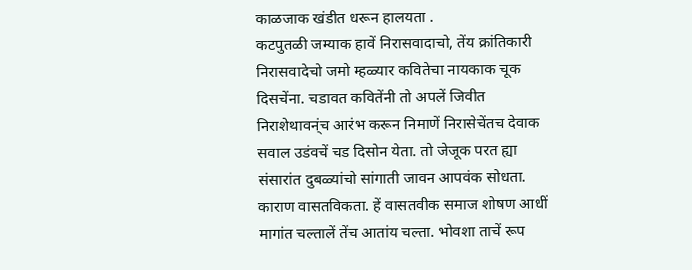काळजाक खंडीत धरून हालयता .
कटपुतळी जम्याक हावें निरासवादाचो, तेंय क्रांतिकारी निरासवादेचो जमो म्हळ्यार कवितेचा नायकाक चूक दिसचेंना. चडावत कवितेंनी तो अपलें जिवीत निराशेथावन्ंच आरंभ करून निमाणें निरासेचेंतच देवाक सवाल उडंवचें चड दिसोन येता. तो जेजूक परत ह्या संसारांत दुबळ्यांचो सांगाती जावन आपवंक सोधता.
काराण वासतविकता. हें वासतवीक समाज शोषण आधीं मागांत चल्तालें तेंच आतांय चल्ता. भोवशा ताचें रूप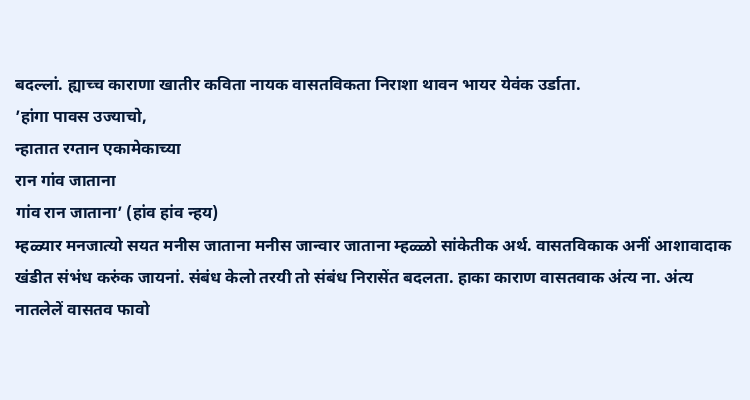बदल्लां. ह्याच्च काराणा खातीर कविता नायक वासतविकता निराशा थावन भायर येवंक उर्डाता.
’हांगा पावस उज्याचो,
न्हातात रग्तान एकामेकाच्या
रान गांव जाताना
गांव रान जाताना’ (हांव हांव न्हय)
म्हळ्यार मनजात्यो सयत मनीस जाताना मनीस जान्वार जाताना म्हळ्ळो सांकेतीक अर्थ. वासतविकाक अनीं आशावादाक खंडीत संभंध करुंक जायनां. संबंध केलो तरयी तो संबंध निरासेंत बदलता. हाका काराण वासतवाक अंत्य ना. अंत्य नातलेलें वासतव फावो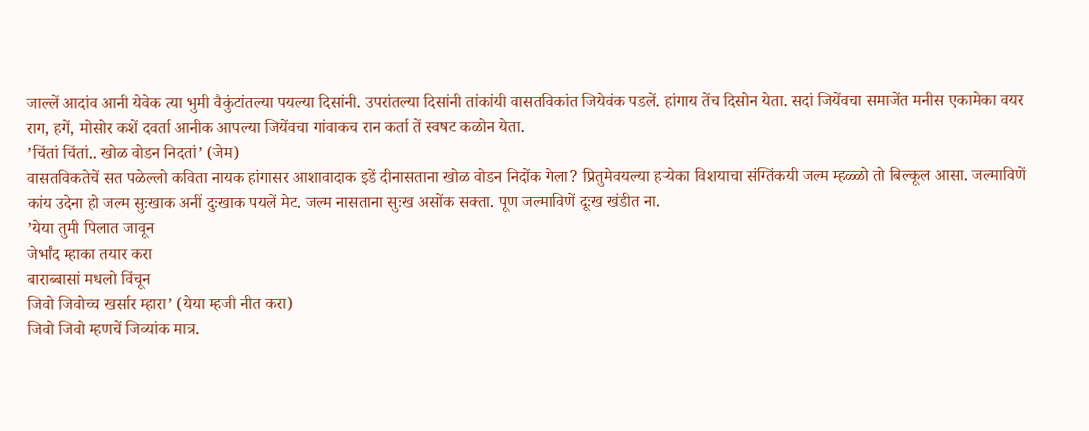जाल्लें आदांव आनी येवेक त्या भुमी वैकुंटांतल्या पयल्या दिसांनी. उपरांतल्या दिसांनी तांकांयी वासतविकांत जियेवंक पडलें. हांगाय तेंच दिसोन येता. सदां जियेंवचा समाजेंत मनीस एकामेका वयर राग, हगें, मोसोर कशें दवर्ता आनीक आपल्या जियेंवचा गांवाकच रान कर्ता तें स्वषट कळोन येता.
’चिंतां चिंतां.. खोळ वोडन निदतां’ (जेम)
वासतविकतेचें सत पळेल्लो कविता नायक हांगासर आशावादाक इडें दीनासताना खोळ वोडन निदोंक गेला? प्रितुमेवयल्या हऱ्येका विशयाचा संग्तिंकयी जल्म म्हळ्ळो तो बिल्कूल आसा. जल्माविणें कांय उदेना हो जल्म सुःखाक अनीं दुःखाक पयलें मेट. जल्म नासताना सुःख असोंक सक्ता. पूण जल्माविणें दूःख खंडीत ना.
’येया तुमी पिलात जावून
जेर्भांद म्हाका तयार करा
बाराब्बासां मधलो विंचून
जिवो जिवोच्च खर्सार म्हारा’ (येया म्हजी नीत करा)
जिवो जिवो म्हणचें जिव्यांक मात्र.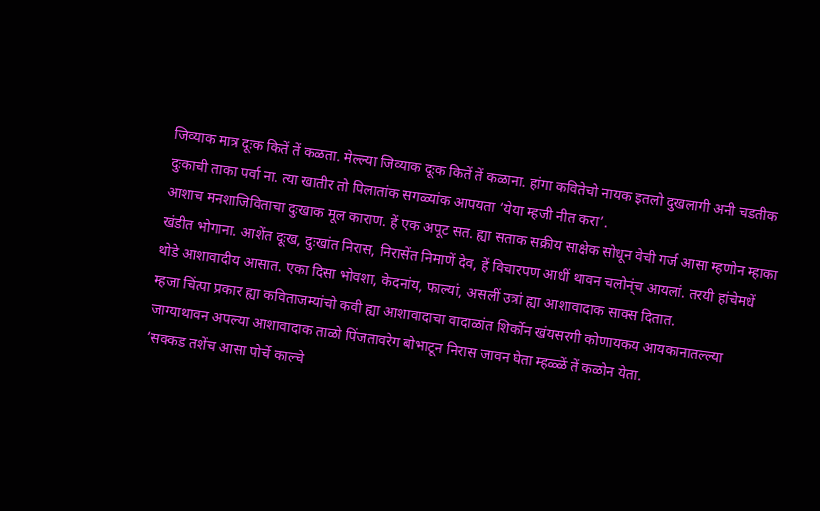जिव्याक मात्र दूःक कितें तें कळता. मेल्ल्या जिव्याक दूःक कितें तें कळाना. हांगा कवितेचो नायक इतलो दुखलागी अनी चडतीक दुःकाची ताका पर्वा ना. त्या खातीर तो पिलातांक सगळ्यांक आपयता ’येया म्हजी नीत करा’.
आशाच मनशाजिविताचा दुःखाक मूल काराण. हें एक अपूट सत. ह्या सताक सक्रीय साक्षेक सोधून वेची गर्ज आसा म्हणोन म्हाका खंडीत भोगाना. आशेंत दूःख, दुःखांत निरास, निरासेंत निमाणें देव, हें विचारपण आधीं थावन चलोन्ंच आयलां. तरयी हांचेमधें थोडे आशावादीय आसात. एका दिसा भोवशा, केदनांय, फाल्यां, असलीं उत्रां ह्या आशावादाक साक्स दितात.
म्हजा चिंत्पा प्रकार ह्या कविताजम्यांचो कवी ह्या आशावादाचा वादाळांत शिर्कोन खंयसरगी कोणायकय आयकानातल्ल्या जाग्याथावन अपल्या आशावादाक ताळो पिंजतावरेग बोभाटून निरास जावन घेता म्हळ्ळें तें कळोन येता.
’सक्कड तशेंच आसा पोर्चे काल्चे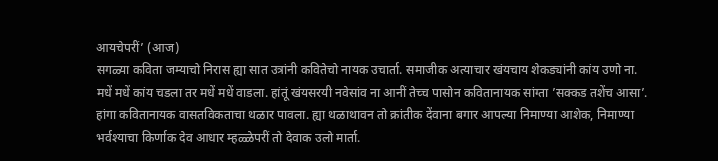आयचेपरीं’ (आज)
सगळ्या कविता जम्याचो निरास ह्या सात उत्रांनी कवितेचो नायक उचार्ता. समाजीक अत्याचार खंयचाय शेकड्यांनी कांय उणो ना. मधें मधें कांय चडला तर मधें मधें वाडला. हांतूं खंयसरयी नवेसांव ना आनीं तेच्च पासोन कवितानायक सांग्ता ’सक्कड तशेंच आसा’.
हांगा कवितानायक वासतविकताचा थळार पावला. ह्या थळाथावन तो क्रांतीक देंवाना बगार आपल्या निमाण्या आशेक, निमाण्या भर्वश्याचा किर्णाक देव आधार म्हळ्ळेपरीं तो देवाक उलो मार्ता.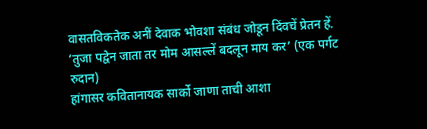वासतविकतेक अनीं देवाक भोवशा संबंध जोडून दिंवचें प्रेतन हें.
’तुजा पद्वेन जाता तर मोम आसल्लें बदलून माय कर’ (एक पर्गट रुदान)
हांगासर कवितानायक सार्को जाणा ताची आशा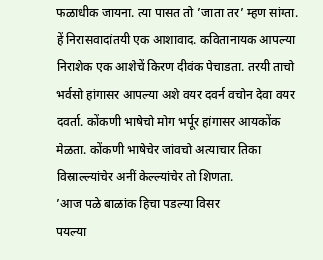फळाधीक जायना. त्या पासत तो ’जाता तर’ म्हण सांग्ता. हें निरासवादांतयी एक आशावाद. कवितानायक आपल्या निराशेक एक आशेचें किरण दीवंक पेचाडता. तरयी ताचो भर्वसो हांगासर आपल्या अशे वयर दवर्न वचोन देवा वयर दवर्ता. कोंकणी भाषेचो मोग भर्पूर हांगासर आयकोंक मेळता. कोंकणी भाषेचेर जांवचो अत्याचार तिका विस्राल्ल्यांचेर अनीं केल्ल्यांचेर तो शिणता.
’आज पळे बाळांक हिचा पडल्या विसर
पयल्या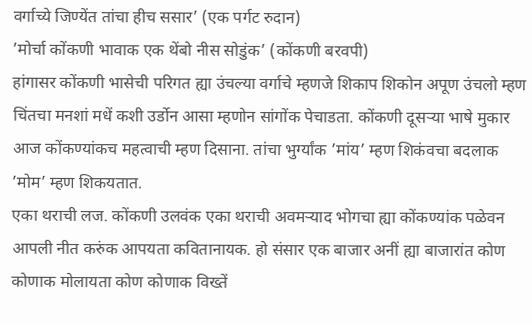वर्गाच्ये जिण्येंत तांचा हीच ससार’ (एक पर्गट रुदान)
’मोर्चा कोंकणी भावाक एक थेंबो नीस सोडुंक’ (कोंकणी बरवपी)
हांगासर कोंकणी भासेची परिगत ह्या उंचल्या वर्गाचे म्हणजे शिकाप शिकोन अपूण उंचलो म्हण चिंतचा मनशां मधें कशी उर्डोन आसा म्हणोन सांगोंक पेचाडता. कोंकणी दूसऱ्या भाषे मुकार आज कोंकण्यांकच महत्वाची म्हण दिसाना. तांचा भुर्ग्यांक ’मांय’ म्हण शिकंवचा बदलाक ’मोम’ म्हण शिकयतात.
एका थराची लज. कोंकणी उलवंक एका थराची अवमऱ्याद भोगचा ह्या कोंकण्यांक पळेवन आपली नीत करुंक आपयता कवितानायक. हो संसार एक बाजार अनीं ह्या बाजारांत कोण कोणाक मोलायता कोण कोणाक विख्तें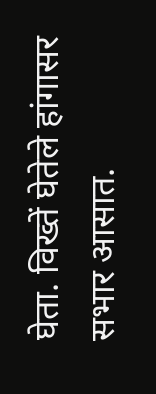घेता. विख्तें घेतेले हांगासर सभार आसात.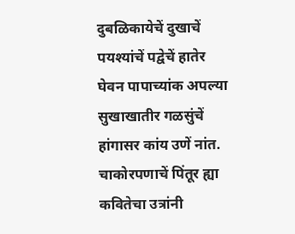दुबळिकायेचें दुखाचें पयश्यांचें पद्वेचें हातेर घेवन पापाच्यांक अपल्या सुखाखातीर गळसुंचें हांगासर कांय उणें नांत. चाकोरपणाचें पिंतूर ह्या कवितेचा उत्रांनी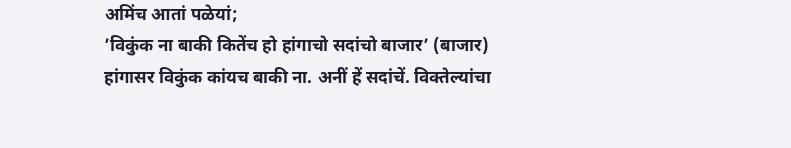अमिंच आतां पळेयां;
’विकुंक ना बाकी कितेंच हो हांगाचो सदांचो बाजार’ (बाजार)
हांगासर विकुंक कांयच बाकी ना. अनीं हें सदांचें. विक्तेल्यांचा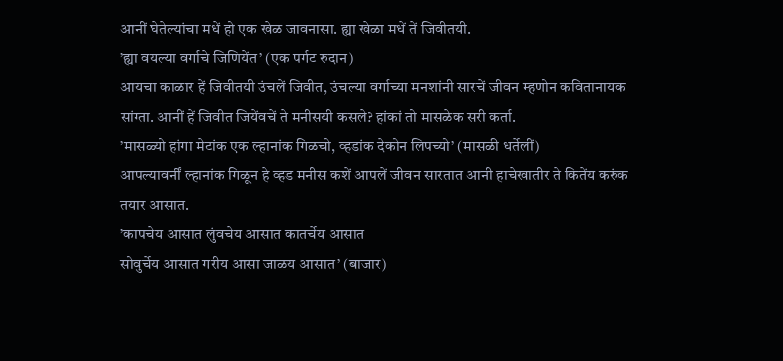आनीं घेतेल्यांचा मधें हो एक खेळ जावनासा. ह्या खेळा मधें तें जिवीतयी.
’ह्या वयल्या वर्गाचे जिणियेंत’ (एक पर्गट रुदान)
आयचा काळार हें जिवीतयी उंचलें जिवीत, उंचल्या वर्गाच्या मनशांनी सारचें जीवन म्हणोन कवितानायक सांग्ता. आनीं हें जिवीत जियेंवचें ते मनीसयी कसले? हांकां तो मासळेक सरी कर्ता.
’मासळ्यो हांगा मेटांक एक ल्हानांक गिळचो, व्हडांक देकोन लिपच्यो’ (मासळी धर्तेलीं)
आपल्यावर्नीं ल्हानांक गिळून हे व्हड मनीस कशें आपलें जीवन सारतात आनी हाचेखातीर ते कितेंय करुंक तयार आसात.
’कापचेय आसात लुंवचेय आसात कातर्चेय आसात
सोवुर्चेय आसात गरीय आसा जाळय आसात’ (बाजार)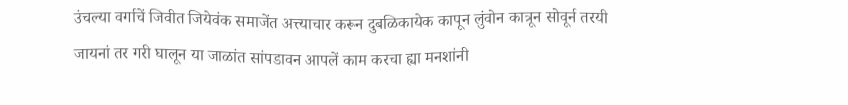उंचल्या वर्गाचें जिवीत जियेवंक समाजेंत अत्त्याचार करून दुबळिकायेक कापून लुंवोन कात्रून सोवूर्न तरयी जायनां तर गरी घालून या जाळांत सांपडावन आपलें काम करचा ह्या मनशांनी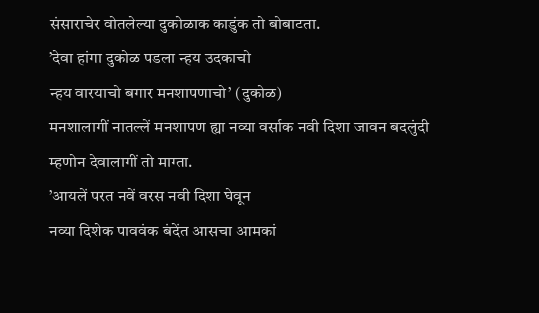संसाराचेर वोतलेल्या दुकोळाक काडुंक तो बोबाटता.
’देवा हांगा दुकोळ पडला न्हय उदकाचो
न्हय वारयाचो बगार मनशापणाचो’ (दुकोळ)
मनशालागीं नातल्लें मनशापण ह्या नव्या वर्साक नवी दिशा जावन बदलुंदी म्हणोन देवालागीं तो माग्ता.
’आयलें परत नवें वरस नवी दिशा घेवून
नव्या दिशेक पाववंक बंदेंत आसचा आमकां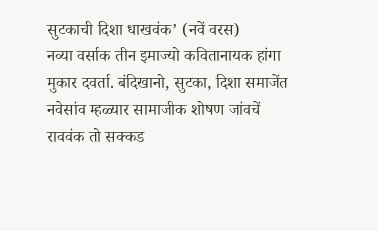सुटकाची दिशा धाखवंक’ (नवें वरस)
नव्या वर्साक तीन इमाज्यो कवितानायक हांगा मुकार दवर्ता. बंदिखानो, सुटका, दिशा समाजेंत नवेसांव म्हळ्यार सामाजीक शोषण जांवचें राववंक तो सक्कड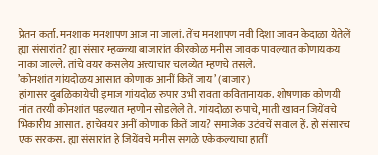प्रेतन कर्ता. मनशाक मनशापण आज ना जालां. तेंच मनशापण नवी दिशा जावन केदाळा येतेलें ह्या संसारांत? ह्या संसार म्हळ्ळ्या बाजारांत कीरकोळ मनीस जावक पावल्यात कोणायकय नाका जाल्ले. तांचे वयर कसलेय अत्त्याचार चलव्येत म्हणचे तसले.
’कोनशांत गांयदोळय आसात कोणाक आनीं कितें जाय’ (बाजार)
हांगासर दुबळिकायेची इमाज गांयदोळ रुपार उभी रावता कवितानायक. शोषणाक कोणयी नांत तरयी कोनशांत पडल्यात म्हणोन सोडलेले ते. गांयदोळा रुपाचे, माती खावन जियेंवचे भिकारीय आसात. हाचेवयर अनीं कोणाक कितें जाय? समाजेक उटंवचें सवाल हें. हो संसारच एक सरकस. ह्या संसारांत हे जियेंवचे मनीस सगळे एकेकल्याचा हातीं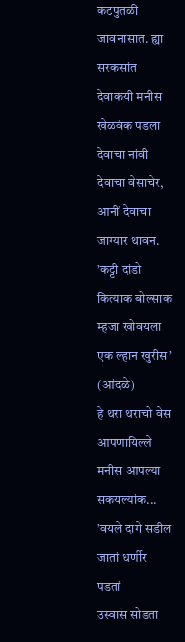कटपुतळी जावनासात. ह्या सरकसांत देवाकयी मनीस खेळवंक पडला देवाचा नांवी देवाचा वेसाचेर, आनीं देवाचा जाग्यार थावन.
’कट्टी दांडो कित्याक बोल्साक म्हजा खोवयला एक ल्हान खुरीस’ (आंदळे)
हे थरा थराचो वेस आपणायिल्ले मनीस आपल्या सकयल्यांक...
’वयले दागे सडील जातां धर्णीर पडतां
उस्वास सोडता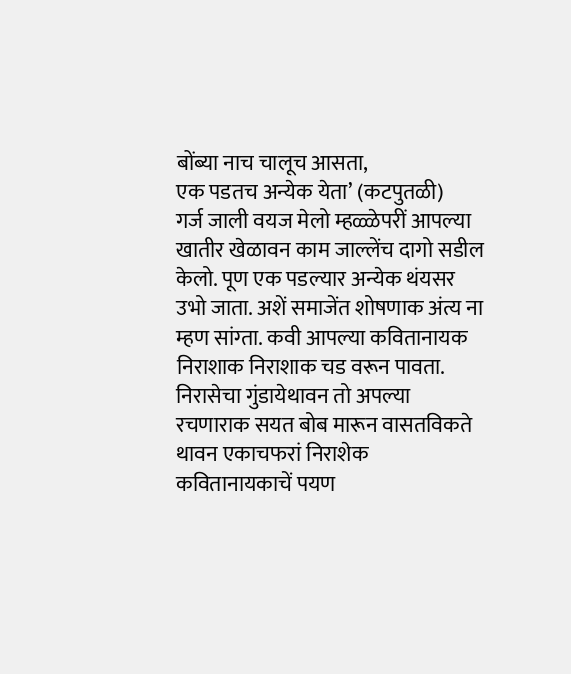बोंब्या नाच चालूच आसता,
एक पडतच अन्येक येता’ (कटपुतळी)
गर्ज जाली वयज मेलो म्हळ्ळेपरीं आपल्या खातीर खेळावन काम जाल्लेंच दागो सडील केलो. पूण एक पडल्यार अन्येक थंयसर उभो जाता. अशें समाजेंत शोषणाक अंत्य ना म्हण सांग्ता. कवी आपल्या कवितानायक निराशाक निराशाक चड वरून पावता. निरासेचा गुंडायेथावन तो अपल्या रचणाराक सयत बोब मारून वासतविकते थावन एकाचफरां निराशेक कवितानायकाचें पयण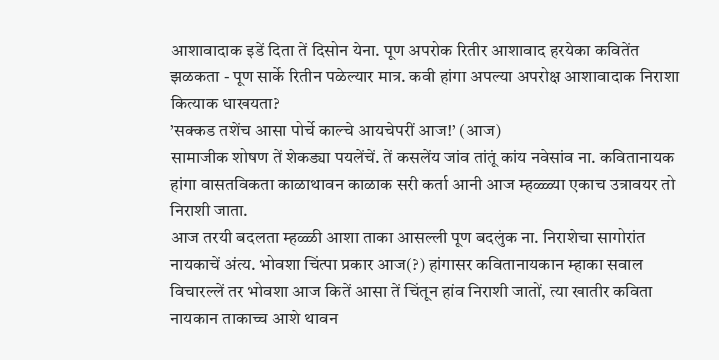आशावादाक इडें दिता तें दिसोन येना. पूण अपरोक रितीर आशावाद हरयेका कवितेंत झळकता - पूण सार्के रितीन पळेल्यार मात्र. कवी हांगा अपल्या अपरोक्ष आशावादाक निराशा कित्याक धाखयता?
’सक्कड तशेंच आसा पोर्चे काल्चे आयचेपरीं आज!’ (आज)
सामाजीक शोषण तें शेकड्या पयलेंचें. तें कसलेंय जांव तांतूं कांय नवेसांव ना. कवितानायक हांगा वासतविकता काळाथावन काळाक सरी कर्ता आनी आज म्हळ्ळ्या एकाच उत्रावयर तो निराशी जाता.
आज तरयी बदलता म्हळ्ळी आशा ताका आसल्ली पूण बदलुंक ना. निराशेचा सागोरांत नायकाचें अंत्य. भोवशा चिंत्पा प्रकार आज(?) हांगासर कवितानायकान म्हाका सवाल विचारल्लें तर भोवशा आज कितें आसा तें चिंतून हांव निराशी जातों, त्या खातीर कविता नायकान ताकाच्च आशे थावन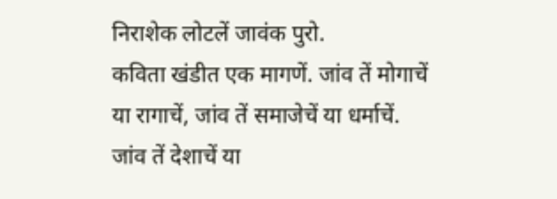निराशेक लोटलें जावंक पुरो.
कविता खंडीत एक मागणें. जांव तें मोगाचें या रागाचें, जांव तें समाजेचें या धर्माचें. जांव तें देशाचें या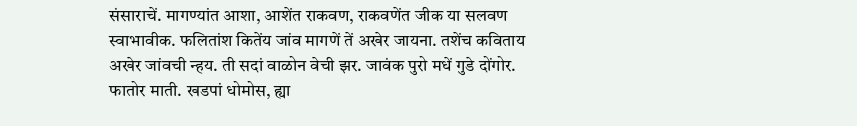संसाराचें. मागण्यांत आशा, आशेंत राकवण, राकवणेंत जीक या सलवण स्वाभावीक. फलितांश कितेंय जांव मागणें तें अखेर जायना. तशेंच कविताय अखेर जांवची न्हय. ती सदां वाळोन वेची झर. जावंक पुरो मधें गुडे दोंगोर. फातोर माती. खडपां धोमोस, ह्या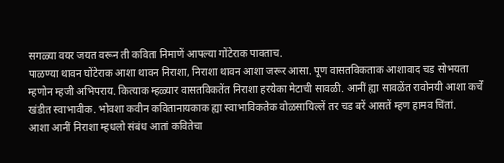सगळ्या वयर जयत वरून ती कविता निमाणें आपल्या गोंटेराक पावताच.
पाळण्या थावन घोंटेराक आशा थावन निराशा, निराशा थावन आशा जरूर आसा. पूण वासतविकताक आशावाद चड सोभयता म्हणोन म्हजी अभिपराय. कित्याक म्हळ्यार वासतविकतेंत निराशा हरयेका मेटाची सावळी. आनीं ह्या सावळेंत रावोनयी आशा कर्चें खंडीत स्वाभावीक. भोवशा कवीन कवितानायकाक ह्या स्वाभाविकतेक वोळसायिल्लें तर चड बरें आसतें म्हण हामव चिंतां.
आशा आनीं निराशा म्हधलो संबंध आतां कवितेचा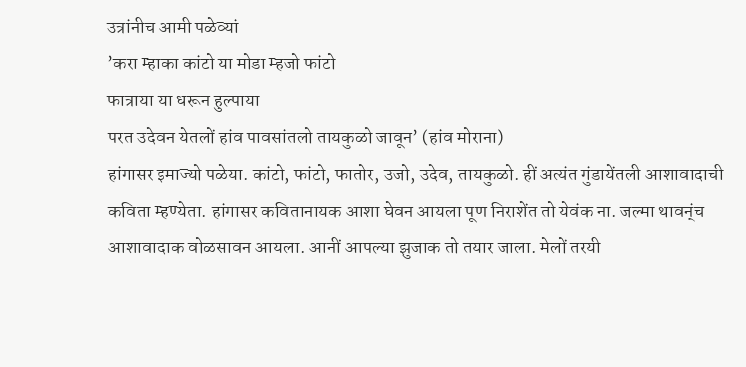उत्रांनीच आमी पळेव्यां
’करा म्हाका कांटो या मोडा म्हजो फांटो
फात्राया या धरून हुल्पाया
परत उदेवन येतलों हांव पावसांतलो तायकुळो जावून’ (हांव मोराना)
हांगासर इमाज्यो पळेया. कांटो, फांटो, फातोर, उजो, उदेव, तायकुळो. हीं अत्यंत गुंडायेंतली आशावादाची कविता म्हण्येता. हांगासर कवितानायक आशा घेवन आयला पूण निराशेंत तो येवंक ना. जल्मा थावन्ंच आशावादाक वोळसावन आयला. आनीं आपल्या झुजाक तो तयार जाला. मेलों तरयी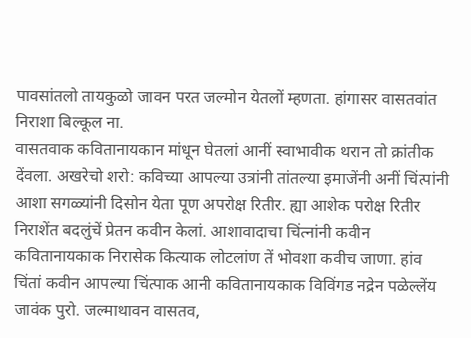पावसांतलो तायकुळो जावन परत जल्मोन येतलों म्हणता. हांगासर वासतवांत निराशा बिल्कूल ना.
वासतवाक कवितानायकान मांधून घेतलां आनीं स्वाभावीक थरान तो क्रांतीक देंवला. अखरेचो शरो: कविच्या आपल्या उत्रांनी तांतल्या इमाजेंनी अनीं चिंत्पांनी आशा सगळ्यांनी दिसोन येता पूण अपरोक्ष रितीर. ह्या आशेक परोक्ष रितीर निराशेंत बदलुंचें प्रेतन कवीन केलां. आशावादाचा चिंत्नांनी कवीन कवितानायकाक निरासेक कित्याक लोटलांण तें भोवशा कवीच जाणा. हांव चिंतां कवीन आपल्या चिंत्पाक आनी कवितानायकाक विविंगड नद्रेन पळेल्लेंय जावंक पुरो. जल्माथावन वासतव,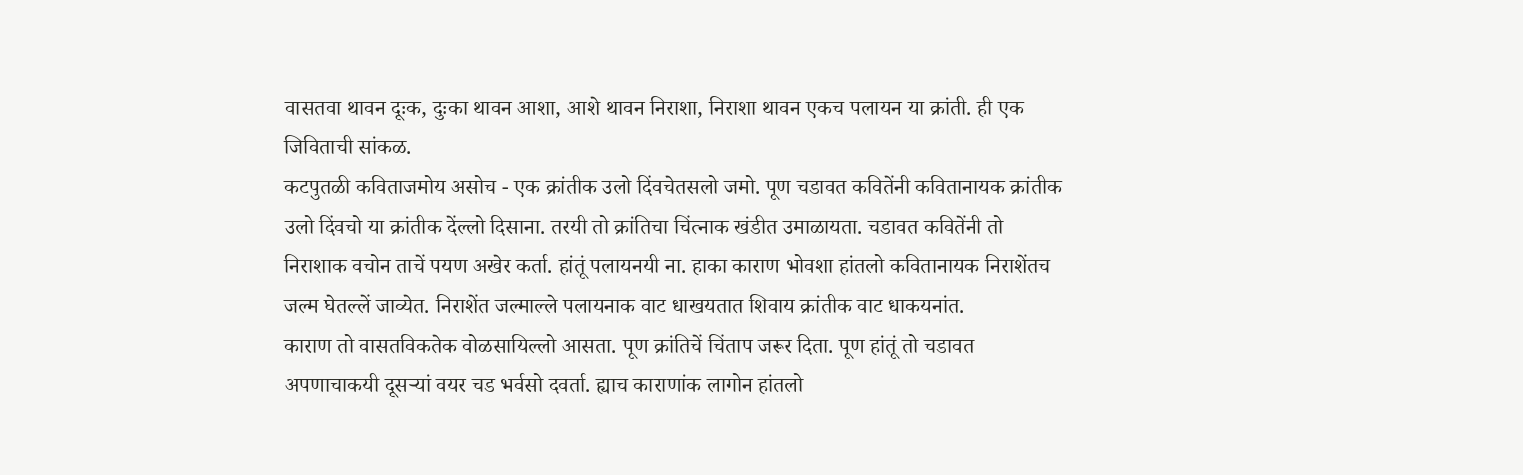वासतवा थावन दूःक, दुःका थावन आशा, आशे थावन निराशा, निराशा थावन एकच पलायन या क्रांती. ही एक जिविताची सांकळ.
कटपुतळी कविताजमोय असोच - एक क्रांतीक उलो दिंवचेतसलो जमो. पूण चडावत कवितेंनी कवितानायक क्रांतीक उलो दिंवचो या क्रांतीक देंल्लो दिसाना. तरयी तो क्रांतिचा चिंत्नाक खंडीत उमाळायता. चडावत कवितेंनी तो निराशाक वचोन ताचें पयण अखेर कर्ता. हांतूं पलायनयी ना. हाका काराण भोवशा हांतलो कवितानायक निराशेंतच जल्म घेतल्लें जाव्येत. निराशेंत जल्माल्ले पलायनाक वाट धाखयतात शिवाय क्रांतीक वाट धाकयनांत.
काराण तो वासतविकतेक वोळसायिल्लो आसता. पूण क्रांतिचें चिंताप जरूर दिता. पूण हांतूं तो चडावत अपणाचाकयी दूसऱ्यां वयर चड भर्वसो दवर्ता. ह्याच काराणांक लागोन हांतलो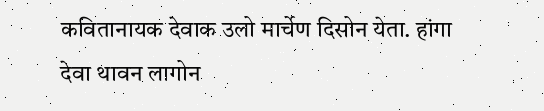कवितानायक देवाक उलो मार्चेण दिसोन येता. हांगा देवा थावन लागोन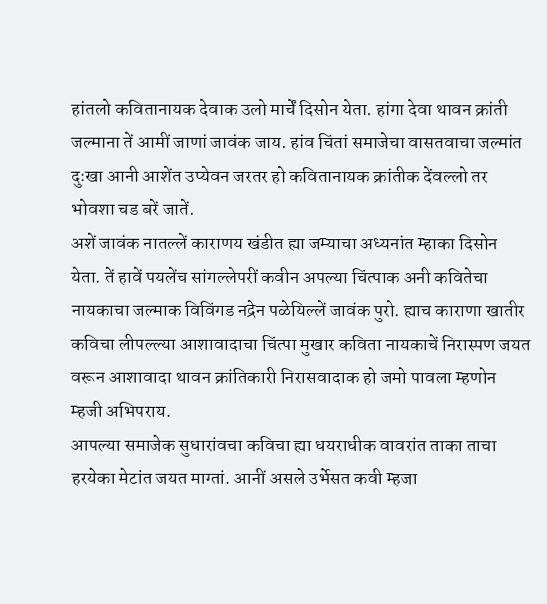हांतलो कवितानायक देवाक उलो मार्चें दिसोन येता. हांगा देवा थावन क्रांती जल्माना तें आमीं जाणां जावंक जाय. हांव चिंतां समाजेचा वासतवाचा जल्मांत दुःखा आनी आशेंत उप्येवन जरतर हो कवितानायक क्रांतीक देंवल्लो तर भोवशा चड बरें जातें.
अशें जावंक नातल्लें काराणय खंडीत ह्या जम्याचा अध्यनांत म्हाका दिसोन येता. तें हावें पयलेंच सांगल्लेपरीं कवीन अपल्या चिंत्पाक अनी कवितेचा नायकाचा जल्माक विविंगड नद्रेन पळेयिल्लें जावंक पुरो. ह्याच काराणा खातीर कविचा लीपल्ल्या आशावादाचा चिंत्पा मुखार कविता नायकाचें निरास्पण जयत वरून आशावादा थावन क्रांतिकारी निरासवादाक हो जमो पावला म्हणोन म्हजी अभिपराय.
आपल्या समाजेक सुधारांवचा कविचा ह्या धयराधीक वावरांत ताका ताचा हरयेका मेटांत जयत माग्तां. आनीं असले उर्भेसत कवी म्हजा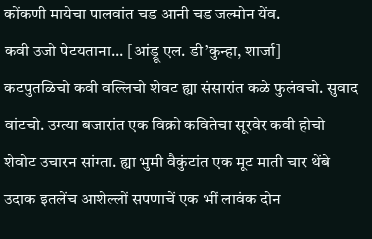कोंकणी मायेचा पालवांत चड आनी चड जल्मोन येंव.
कवी उजो पेटयताना... [आंड्रू एल. डी’कुन्हा, शार्जा]
कटपुतळिचो कवी वल्लिचो शेवट ह्या संसारांत कळे फुलंवचो. सुवाद वांटचो. उग्त्या बजारांत एक विक्रो कवितेचा सूरवेर कवी होचो शेवोट उचारन सांग्ता. ह्या भुमी वैकुंटांत एक मूट माती चार थेंबे उदाक इतलेंच आशेल्लों सपणाचें एक भीं लावंक दोन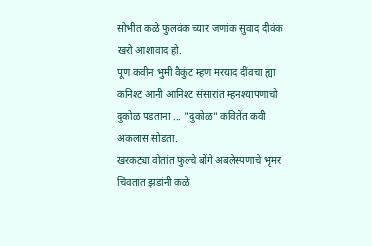सोभीत कळे फुलवंक च्यार जणांक सुवाद दीवंक खरो आशावाद हो.
पूण कवीन भुमी वैकुंट म्हण मरयाद दींवचा ह्या कनिश्ट आनी आनिश्ट संसारांत म्हनश्यापणाचो दुकोळ पडताना ... "दुकोळ" कवितेंत कवी अकलास सोडता.
खरकट्या वोतांत फुल्चे बोंगे अबलेस्पणाचे भृमर चिंवतात झडांनी कळे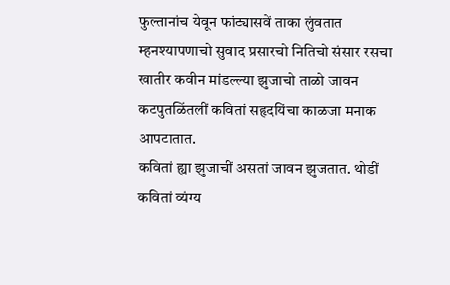फुल्तानांच येवून फांट्यासवें ताका लुंवतात म्हनश्यापणाचो सुवाद प्रसारचो नितिचो संसार रसचा खातीर कवीन मांडल्ल्या झुजाचो ताळो जावन कटपुतळिंतलीं कवितां सहृदयिंचा काळजा मनाक आपटातात.
कवितां ह्या झुजाचीं असतां जावन झुजतात. थोडीं कवितां व्यंग्य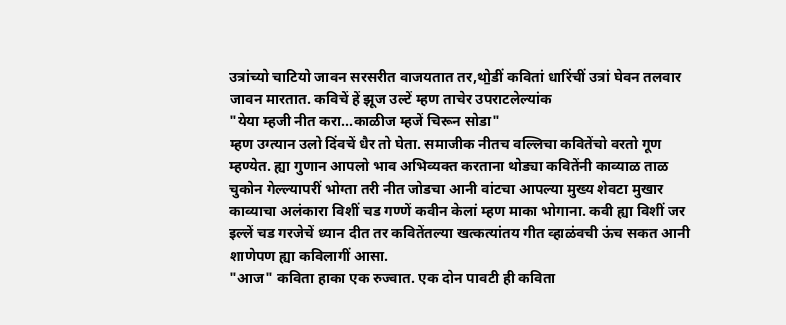उत्रांच्यो चाटियो जावन सरसरीत वाजयतात तर,थो॒डीं कवितां धारिंचीं उत्रां घेवन तलवार जावन मारतात. कविचें हें झूज उल्टें म्हण ताचेर उपराटलेल्यांक
"येया म्हजी नीत करा...काळीज म्हजें चिरून सोडा"
म्हण उग्त्यान उलो दिंवचें धैर तो घेता. समाजीक नीतच वल्लिचा कवितेंचो वरतो गूण म्हण्येत. ह्या गुणान आपलो भाव अभिव्यक्त करताना थोड्या कवितेंनी काव्याळ ताळ चुकोन गेल्ल्यापरीं भोग्ता तरी नीत जोडचा आनी वांटचा आपल्या मुख्य शेवटा मुखार काव्याचा अलंकारा विशीं चड गण्णें कवीन केलां म्हण माका भोगाना. कवी ह्या विशीं जर इल्लें चड गरजेचें ध्यान दीत तर कवितेंतल्या खत्कत्यांतय गीत व्हाळंवची ऊंच सकत आनी शाणेपण ह्या कविलागीं आसा.
"आज" कविता हाका एक रुज्वात. एक दोन पावटी ही कविता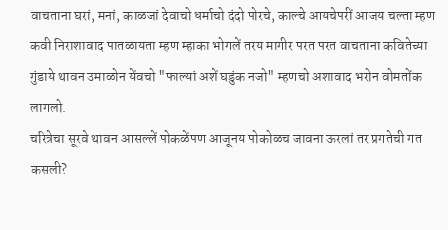वाचताना घरां, मनां, काळजां देवाचो धर्माचो दंदो पोरचे, काल्चे आयचेपरीं आजय चल्ता म्हण कवी निराशावाद पातळायता म्हण म्हाका भोगलें तरय मागीर परत परत वाचताना कवितेच्या गुंडाये थावन उमाळोन येंवचो "फाल्यां अशें घडुंक नजो" म्हणचो अशावाद भरोन वोमतोंक लागलो.
चरित्रेचा सूरवे थावन आसल्लें पोकळेंपण आजूनय पोकोळच जावना ऊरलां तर प्रगतेची गत कसली?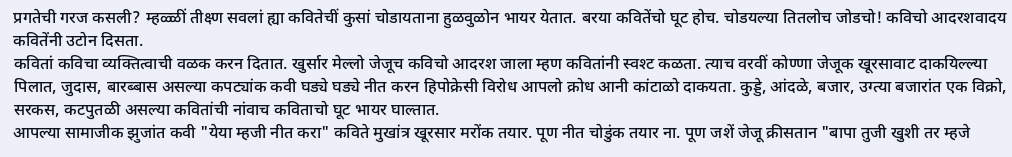प्रगतेची गरज कसली? म्हळ्ळीं तीक्ष्ण सवलां ह्या कवितेचीं कुसां चोडायताना हुळवुळोन भायर येतात. बरया कवितेंचो घूट होच. चोडयल्या तितलोच जोडचो! कविचो आदरशवादय कवितेंनी उटोन दिसता.
कवितां कविचा व्यक्तित्वाची वळक करन दितात. खुर्सार मेल्लो जेजूच कविचो आदरश जाला म्हण कवितांनी स्वश्ट कळता. त्याच वरवीं कोण्णा जेजूक खूरसावाट दाकयिल्ल्या पिलात, जुदास, बारब्बास असल्या कपट्यांक कवी घड्ये घड्ये नीत करन हिपोक्रेसी विरोध आपलो क्रोध आनी कांटाळो दाकयता. कुड्डे, आंदळे, बजार, उग्त्या बजारांत एक विक्रो, सरकस, कटपुतळी असल्या कवितांची नांवाच कविताचो घूट भायर घाल्तात.
आपल्या सामाजीक झुजांत कवी "येया म्हजी नीत करा" कविते मुखांत्र खूरसार मरोंक तयार. पूण नीत चोडुंक तयार ना. पूण जशें जेजू क्रीसतान "बापा तुजी खुशी तर म्हजे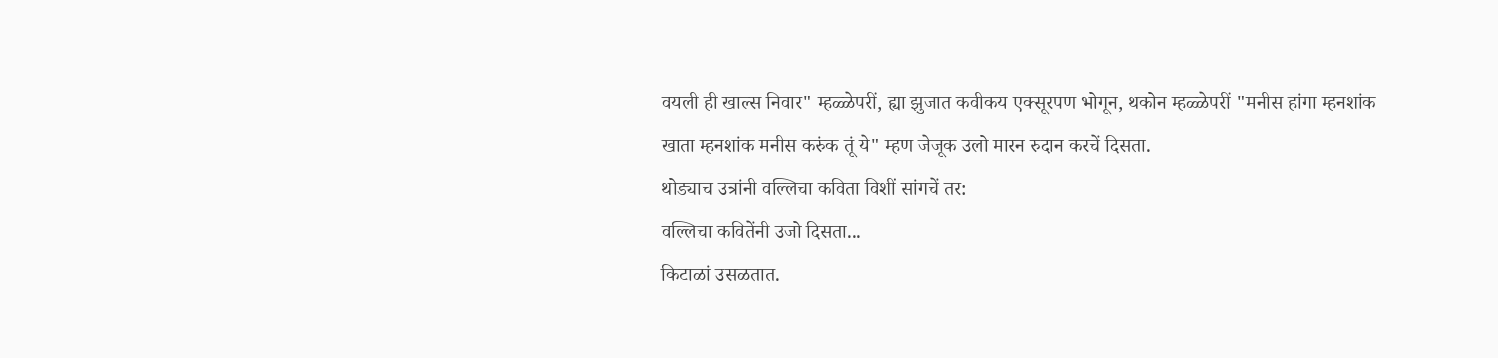वयली ही खाल्स निवार" म्हळ्ळेपरीं, ह्या झुजात कवीकय एक्सूरपण भोगून, थकोन म्हळ्ळेपरीं "मनीस हांगा म्हनशांक खाता म्हनशांक मनीस करुंक तूं ये" म्हण जेजूक उलो मारन रुदान करचें दिसता.
थोड्याच उत्रांनी वल्लिचा कविता विशीं सांगचें तर:
वल्लिचा कवितेंनी उजो दिसता...
किटाळां उसळतात.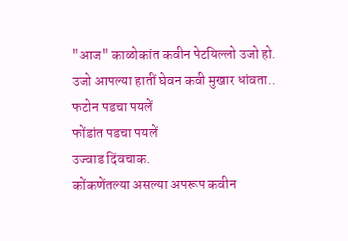"आज" काळोकांत कवीन पेटयिल्लो उजो हो.
उजो आपल्या हातीं घेवन कवी मुखार धांवता..
फटोन पडचा पयलें
फोंडांत पडचा पयलें
उज्वाड दिंवचाक.
कोंकणेंतल्या असल्या अपरूप कवीन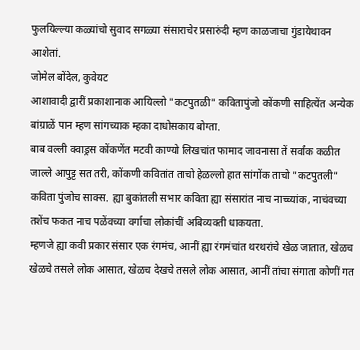फुलयिल्ल्या कळ्यांचो सुवाद सगळ्या संसाराचेर प्रसारुंदी म्हण काळजाचा गुंडायेथावन आशेतां.
जोमेल बोंदेल, कुवेयट
आशावादी द्वारीं प्रकाशानाक आयिल्लो "कटपुतळी" कवितापुंजो कोंकणी साहित्येंत अन्येक बांग्राळें पान म्हण सांगच्याक म्हका दाधोसकाय बोग्ता.
बाब वल्ली क्वाड्रस कोंकणेंत मटवी काण्यो लिखचांत फामाद जावनासा तें सर्वांक कळीत जाल्ले आपुट्ट सत तरी, कोंकणी कवितांत ताचो हेळल्लो हात सांगोंक ताचो "कटपुतली" कविता पुंजोच साक्स. ह्या बुकांतली सभार कविता ह्या संसारांत नाच नाच्च्यांक, नाचंवच्या तशेंच फकत नाच पळेंवच्या वर्गाचा लोकांचीं अबिव्यक्ती धाकयता.
म्हणजे ह्या कवी प्रकार संसार एक रंगमंच, आनीं ह्या रंगमंचांत थरथरांचे खेळ जातात, खेळच खेळचे तसले लोक आसात, खेळच देखचे तसले लोक आसात, आनीं तांचा संगाता कोणीं गत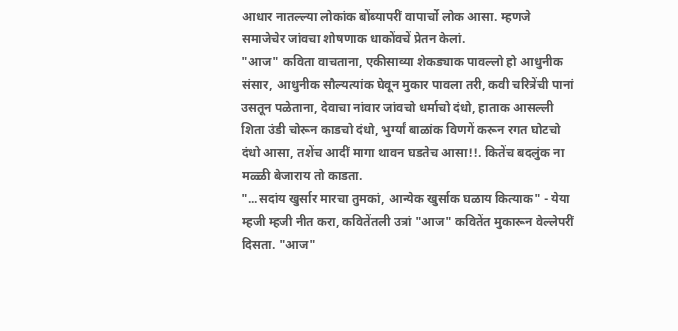आधार नातल्ल्या लोकांक बोंब्यापरीं वापार्चो लोक आसा. म्हणजे समाजेचेर जांवचा शोषणाक धाकोंवचें प्रेतन केलां.
"आज" कविता वाचताना, एकीसाव्या शेकड्याक पावल्लो हो आधुनीक संसार, आधुनीक सौल्यत्यांक घेवून मुकार पावला तरी, कवी चरित्रेंची पानां उसतून पळेताना, देवाचा नांवार जांवचो धर्माचो दंधो, हाताक आसल्ली शिता उंडी चोरून काडचो दंधो, भुर्ग्यां बाळांक विणगें करून रगत घोटचो दंधो आसा, तशेंच आदीं मागा थावन घडतेच आसा!!. कितेंच बदलुंक ना मळ्ळी बेजाराय तो काडता.
"...सदांय खुर्सार मारचा तुमकां, आन्येक खुर्साक घळाय कित्याक" - येया म्हजी म्हजी नीत करा, कवितेंतली उत्रां "आज" कवितेंत मुकारून वेल्लेपरीं दिसता. "आज"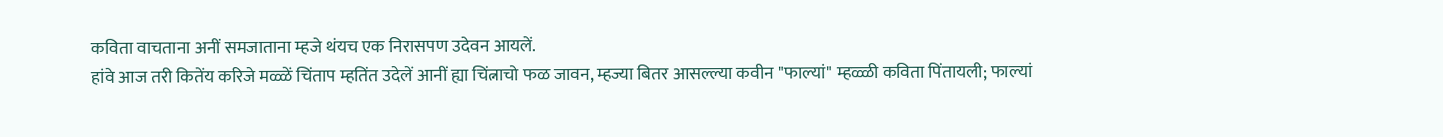कविता वाचताना अनीं समजाताना म्हजे थंयच एक निरासपण उदेवन आयलें.
हांवे आज तरी कितेंय करिजे मळ्ळें चिंताप म्हतिंत उदेलें आनीं ह्या चिंत्नाचो फळ जावन, म्हज्या बितर आसल्ल्या कवीन "फाल्यां" म्हळ्ळी कविता पिंतायली; फाल्यां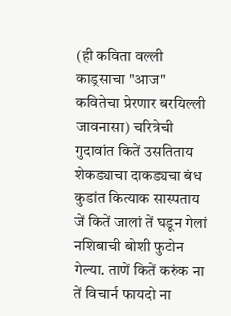(ही कविता वल्ली काड्रसाचा "आज" कवितेचा प्रेरणार बरयिल्ली जावनासा) चरित्रेची गुदावांत कितें उसतिताय शेकड्याचा दाकड्यचा बंध कुडांत कित्याक सास्पताय जें कितें जालां तें घडून गेलां नशिबाची बोशी फुटोन गेल्या. ताणें कितें करुंक ना तें विचार्न फायदो ना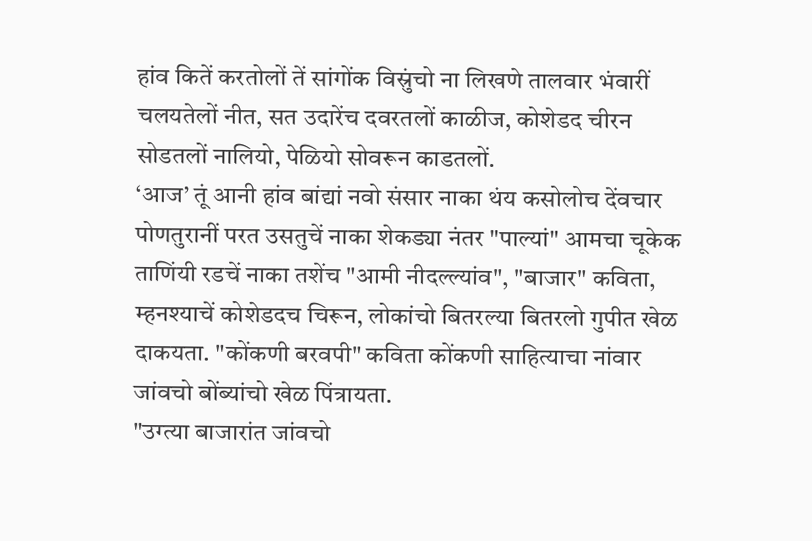हांव कितें करतोलों तें सांगोंक विस्रुंचो ना लिखणे तालवार भंवारीं चलयतेलों नीत, सत उदारेंच दवरतलों काळीज, कोशेडद चीरन सोडतलों नालियो, पेळियो सोवरून काडतलों.
‘आज’ तूं आनी हांव बांद्यां नवो संसार नाका थंय कसोलोच देंवचार पोणतुरानीं परत उसतुचें नाका शेकड्या नंतर "पाल्यां" आमचा चूकेक ताणिंयी रडचें नाका तशेंच "आमी नीदल्ल्यांव", "बाजार" कविता, म्हनश्याचें कोशेडदच चिरून, लोकांचो बितरल्या बितरलो गुपीत खेळ दाकयता. "कोंकणी बरवपी" कविता कोंकणी साहित्याचा नांवार जांवचो बोंब्यांचो खेळ पिंत्रायता.
"उग्त्या बाजारांत जांवचो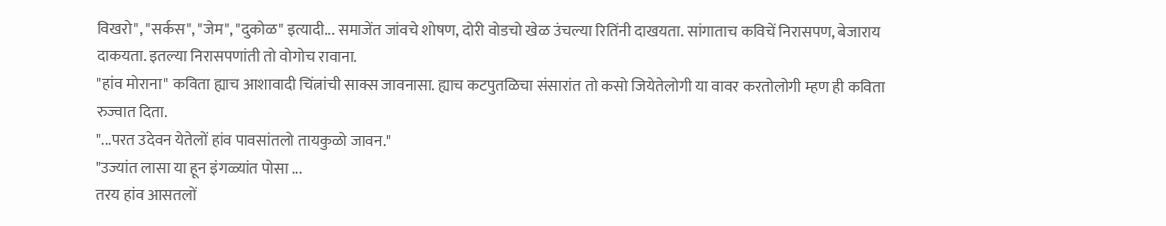विखरो", "सर्कस", "जेम", "दुकोळ" इत्यादी... समाजेंत जांवचे शोषण, दोरी वोडचो खेळ उंचल्या रितिंनी दाखयता. सांगाताच कविचें निरासपण, बेजाराय दाकयता. इतल्या निरासपणांती तो वोगोच रावाना.
"हांव मोराना" कविता ह्याच आशावादी चिंत्नांची साक्स जावनासा. ह्याच कटपुतळिचा संसारांत तो कसो जियेतेलोगी या वावर करतोलोगी म्हण ही कविता रुज्वात दिता.
"...परत उदेवन येतेलों हांव पावसांतलो तायकुळो जावन."
"उज्यांत लासा या हून इंगळ्यांत पोसा ...
तरय हांव आसतलों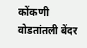कोंकणी वोडतांतली बेंदर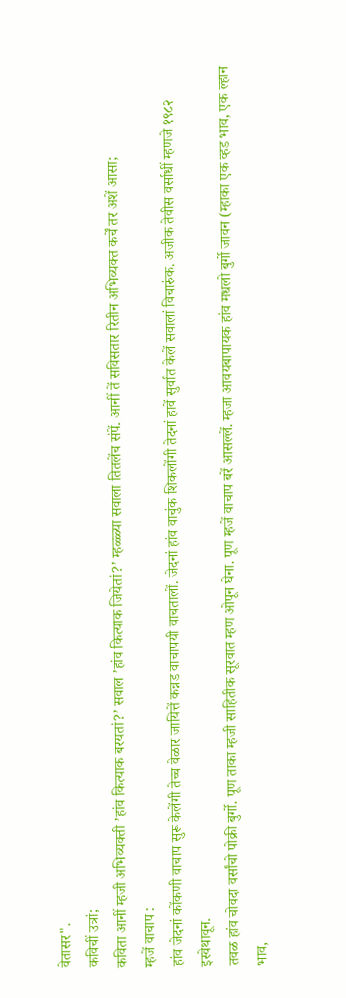वेतासर".
कविचीं उत्रां;
कविता आनीं म्हजी अभिव्यक्ती ’हांव कित्याक बरयतां?’ सवाल ’हांव कित्याक जियेतां?’ म्हळ्ळ्या सवाला तितलेंच संपें. आनीं तें सविसतार रितीन अभिव्यक्त कर्चें तर अशें आसा;
म्हजें वाचाप :
हांव जेदनां कोंकणी वाचाप सुरू केलेंगी तेच्च वेळार जायित्तें कन्नड वाचापयी वाचतालों. जेदनां हांव वाचुंक शिकलोंगी तेदनां हावें सुर्वात केलें सवालां विचारुंक. अजीक तेवीस वर्साधीं म्हणजे १९८२ इस्वेथावून.
तवळ हांव चोवदा वर्सांचो पोक्री बुर्गो. पूण ताका म्हजी साहितीक सूरवात म्हण ओपून घेना. पूण म्हजें वाचाप बरें आसल्लें. म्हजा आवयबापायक हांव मधलो बुर्गो जावन (म्हाका एक व्हड भाव, एक ल्हान भाव,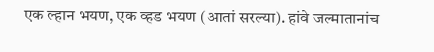एक ल्हान भयण, एक व्हड भयण (आतां सरल्या). हांवे जल्मातानांच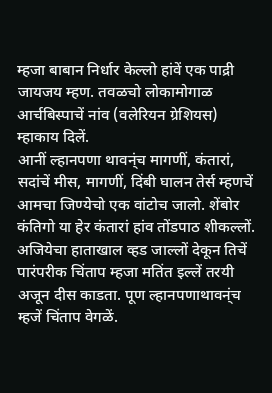म्हजा बाबान निर्धार केल्लो हांवें एक पाद्री जायजय म्हण. तवळचो लोकामोगाळ आर्चबिस्पाचें नांव (वलेरियन ग्रेशियस) म्हाकाय दिलें.
आनीं ल्हानपणा थावन्ंच मागणीं, कंतारां, सदांचें मीस, मागणीं, दिंबी घालन तेर्स म्हणचें आमचा जिण्येचो एक वांटोच जालो. शेंबोर कंतिगो या हेर कंतारां हांव तोंडपाठ शीकल्लों. अजियेचा हाताखाल व्हड जाल्लों देकून तिचें पारंपरीक चिंताप म्हजा मतिंत इल्लें तरयी अजून दीस काडता. पूण ल्हानपणाथावन्ंच म्हजें चिंताप वेगळें.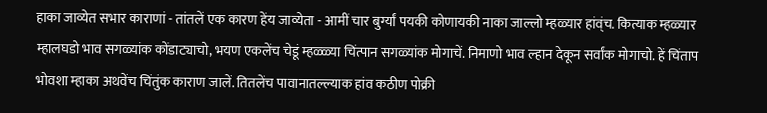हाका जाव्येत सभार काराणां - तांतलें एक कारण हेंय जाव्येता - आमीं चार बुर्ग्यां पयकी कोणायकी नाका जाल्लो म्हळ्यार हांव्ंच. कित्याक म्हळ्यार म्हालघडो भाव सगळ्यांक कोंडाट्याचो, भयण एकलेंच चेडूं म्हळ्ळ्या चिंत्पान सगळ्यांक मोगाचें. निमाणो भाव ल्हान देकून सर्वांक मोगाचो. हें चिंताप भोवशा म्हाका अथवेंच चिंतुंक काराण जालें. तितलेंच पावानातल्ल्याक हांव कठीण पोक्री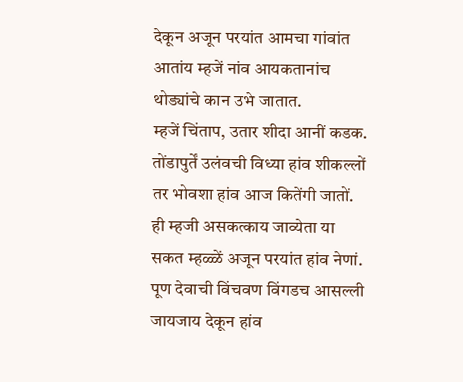देकून अजून परयांत आमचा गांवांत आतांय म्हजें नांव आयकतानांच थोड्यांचे कान उभे जातात.
म्हजें चिंताप, उतार शीदा आनीं कडक. तोंडापुर्तें उलंवची विध्या हांव शीकल्लों तर भोवशा हांव आज कितेंगी जातों. ही म्हजी असकत्काय जाव्येता या सकत म्हळ्ळें अजून परयांत हांव नेणां. पूण देवाची विंचवण विंगडच आसल्ली जायजाय देकून हांव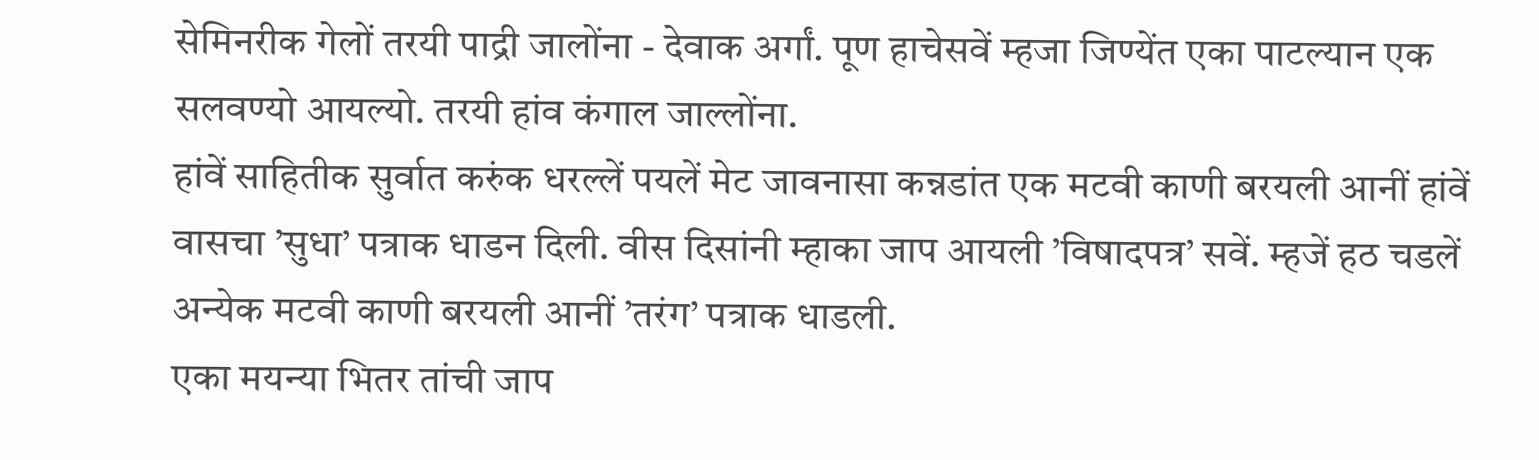सेमिनरीक गेलों तरयी पाद्री जालोंना - देवाक अर्गां. पूण हाचेसवें म्हजा जिण्येंत एका पाटल्यान एक सलवण्यो आयल्यो. तरयी हांव कंगाल जाल्लोंना.
हांवें साहितीक सुर्वात करुंक धरल्लें पयलें मेट जावनासा कन्नडांत एक मटवी काणी बरयली आनीं हांवें वासचा ’सुधा’ पत्राक धाडन दिली. वीस दिसांनी म्हाका जाप आयली ’विषादपत्र’ सवें. म्हजें हठ चडलें अन्येक मटवी काणी बरयली आनीं ’तरंग’ पत्राक धाडली.
एका मयन्या भितर तांची जाप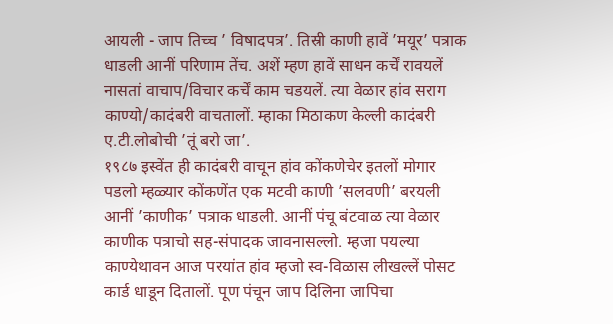आयली - जाप तिच्च ’ विषादपत्र’. तिस्री काणी हावें ’मयूर’ पत्राक धाडली आनीं परिणाम तेंच. अशें म्हण हावें साधन कर्चें रावयलें नासतां वाचाप/विचार कर्चें काम चडयलें. त्या वेळार हांव सराग काण्यो/कादंबरी वाचतालों. म्हाका मिठाकण केल्ली कादंबरी ए.टी.लोबोची ’तूं बरो जा’.
१९८७ इस्वेंत ही कादंबरी वाचून हांव कोंकणेचेर इतलों मोगार पडलो म्हळ्यार कोंकणेंत एक मटवी काणी ’सलवणी’ बरयली आनीं ’काणीक’ पत्राक धाडली. आनीं पंचू बंटवाळ त्या वेळार काणीक पत्राचो सह-संपादक जावनासल्लो. म्हजा पयल्या काण्येथावन आज परयांत हांव म्हजो स्व-विळास लीखल्लें पोसट कार्ड धाडून दितालों. पूण पंचून जाप दिलिना जापिचा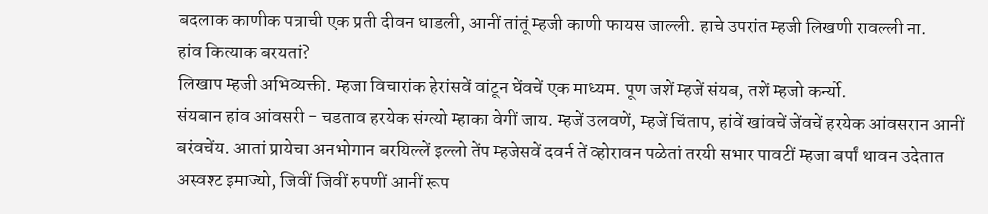बदलाक काणीक पत्राची एक प्रती दीवन धाडली, आनीं तांतूं म्हजी काणी फायस जाल्ली. हाचे उपरांत म्हजी लिखणी रावल्ली ना.
हांव कित्याक बरयतां?
लिखाप म्हजी अभिव्यक्ती. म्हजा विचारांक हेरांसवें वांटून घेंवचें एक माध्यम. पूण जशें म्हजें संयब, तशें म्हजो कर्न्यो.
संयबान हांव आंवसरी - चडताव हरयेक संग्त्यो म्हाका वेगीं जाय. म्हजें उलवणें, म्हजें चिंताप, हांवें खांवचें जेंवचें हरयेक आंवसरान आनीं बरंवचेंय. आतां प्रायेचा अनभोगान बरयिल्लें इल्लो तेंप म्हजेसवें दवर्न तें व्होरावन पळेतां तरयी सभार पावटीं म्हजा बर्पां थावन उदेतात अस्वश्ट इमाज्यो, जिवीं जिवीं रुपणीं आनीं रूप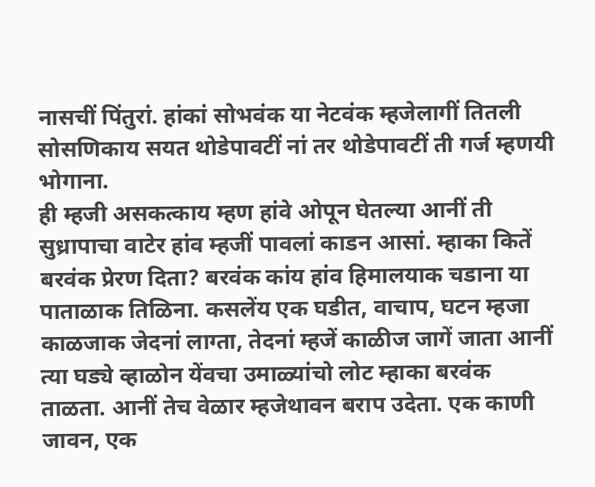नासचीं पिंतुरां. हांकां सोभवंक या नेटवंक म्हजेलागीं तितली सोसणिकाय सयत थोडेपावटीं नां तर थोडेपावटीं ती गर्ज म्हणयी भोगाना.
ही म्हजी असकत्काय म्हण हांवे ओपून घेतल्या आनीं ती सुध्रापाचा वाटेर हांव म्हजीं पावलां काडन आसां. म्हाका कितें बरवंक प्रेरण दिता? बरवंक कांय हांव हिमालयाक चडाना या पाताळाक तिळिना. कसलेंय एक घडीत, वाचाप, घटन म्हजा काळजाक जेदनां लाग्ता, तेदनां म्हजें काळीज जागें जाता आनीं त्या घड्ये व्हाळोन येंवचा उमाळ्यांचो लोट म्हाका बरवंक ताळता. आनीं तेच वेळार म्हजेथावन बराप उदेता. एक काणी जावन, एक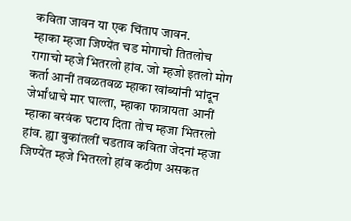कविता जावन या एक चिंताप जावन.
म्हाका म्हजा जिण्येंत चड मोगाचो तितलोच रागाचो म्हजे भितरलो हांव. जो म्हजो इतलो मोग कर्ता आनीं तवळतवळ म्हाका खांब्यांनी भांदून जेर्भांधाचे मार घाल्ता, म्हाका फात्रायता आनीं म्हाका बरवंक घटाय दिता तोच म्हजा भितरलो हांव. ह्या बुकांतलीं चडताव कविता जेदनां म्हजा जिण्येंत म्हजे भितरलो हांव कठीण असकत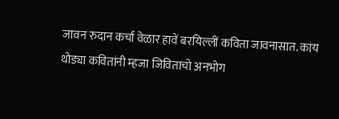जावन रुदान कर्चा वेळार हावें बरयिल्लीं कविता जावनासात. कांय थोड्या कवितांनी म्हजा जिविताचो अनभोग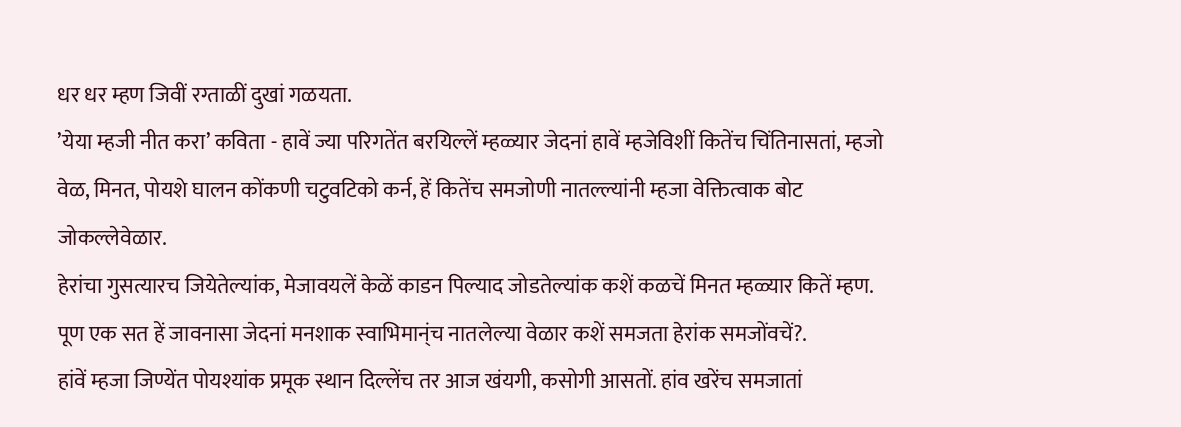धर धर म्हण जिवीं रग्ताळीं दुखां गळयता.
’येया म्हजी नीत करा’ कविता - हावें ज्या परिगतेंत बरयिल्लें म्हळ्यार जेदनां हावें म्हजेविशीं कितेंच चिंतिनासतां, म्हजो वेळ, मिनत, पोयशे घालन कोंकणी चटुवटिको कर्न, हें कितेंच समजोणी नातल्ल्यांनी म्हजा वेक्तित्वाक बोट जोकल्लेवेळार.
हेरांचा गुसत्यारच जियेतेल्यांक, मेजावयलें केळें काडन पिल्याद जोडतेल्यांक कशें कळचें मिनत म्हळ्यार कितें म्हण. पूण एक सत हें जावनासा जेदनां मनशाक स्वाभिमान्ंच नातलेल्या वेळार कशें समजता हेरांक समजोंवचें?.
हांवें म्हजा जिण्येंत पोयश्यांक प्रमूक स्थान दिल्लेंच तर आज खंयगी, कसोगी आसतों. हांव खरेंच समजातां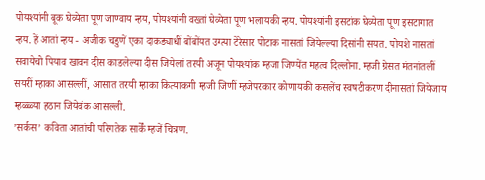पोयश्यांनी बूक घेव्येता पूण जाण्वाय न्हय, पोयश्यांनी वख्तां घेव्येता पूण भलायकी न्हय. पोयश्यांनी इसटांक घेव्येता पूण इसटागात न्हय. हें आतां न्हय - अजीक चडुणें एका दाकड्याधीं बोंबोंयत उग्त्या टेरेसार पोटाक नासतां जियेल्ल्या दिसांनी सयत. पोयशे नासतां सवायेचो पियाव खावन दीस काडलेल्या दीस जियेलां तरयी अजून पोयश्यांक म्हजा जिण्येंत महत्व दिल्लोना. म्हजी ग्रेसत मंतनांतलीं सयरीं म्हाका आसल्लीं, आसात तरयी म्हाका कित्याकगी म्हजी जिणीं म्हजेपरकार कोणायकी कसलेंच स्वषटीकरण दीनासतां जियेजाय म्हळ्ळ्या हठान जियेवंक आसल्ली.
’सर्कस’ कविता आतांची परिगतेक सार्कें म्हजें चित्रण.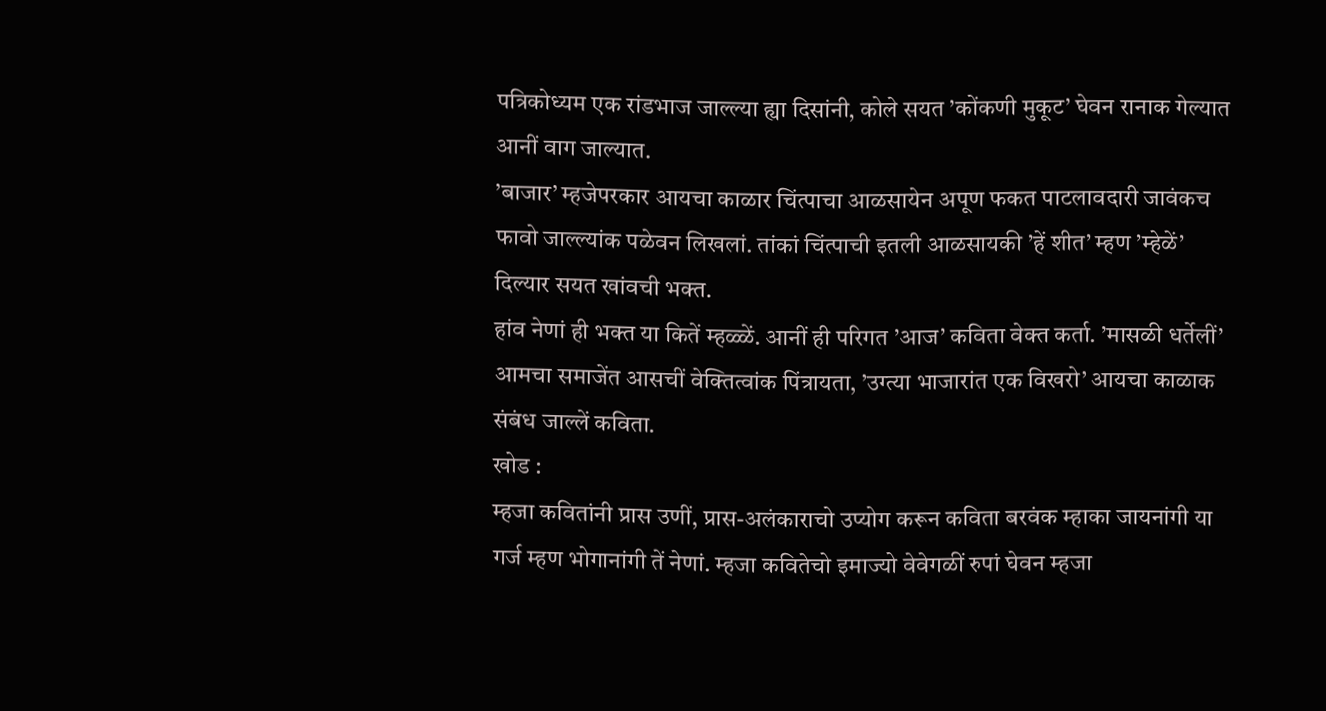पत्रिकोध्यम एक रांडभाज जाल्ल्या ह्या दिसांनी, कोले सयत ’कोंकणी मुकूट’ घेवन रानाक गेल्यात आनीं वाग जाल्यात.
’बाजार’ म्हजेपरकार आयचा काळार चिंत्पाचा आळसायेन अपूण फकत पाटलावदारी जावंकच फावो जाल्ल्यांक पळेवन लिखलां. तांकां चिंत्पाची इतली आळसायकी ’हें शीत’ म्हण ’म्हेळें’ दिल्यार सयत खांवची भक्त.
हांव नेणां ही भक्त या कितें म्हळ्ळें. आनीं ही परिगत ’आज’ कविता वेक्त कर्ता. ’मासळी धर्तेलीं’ आमचा समाजेंत आसचीं वेक्तित्वांक पिंत्रायता, ’उग्त्या भाजारांत एक विखरो’ आयचा काळाक संबंध जाल्लें कविता.
खोड :
म्हजा कवितांनी प्रास उणीं, प्रास-अलंकाराचो उप्योग करून कविता बरवंक म्हाका जायनांगी या गर्ज म्हण भोगानांगी तें नेणां. म्हजा कवितेचो इमाज्यो वेवेगळीं रुपां घेवन म्हजा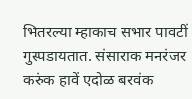भितरल्या म्हाकाच सभार पावटीं गुस्पडायतात. संसाराक मनरंजर करुंक हावें एदोळ बरवंक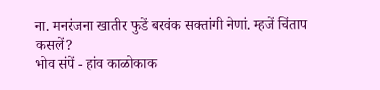ना. मनरंजना खातीर फुडें बरवंक सक्तांगी नेणां. म्हजें चिंताप कसलें?
भोव संपें - हांव काळोकाक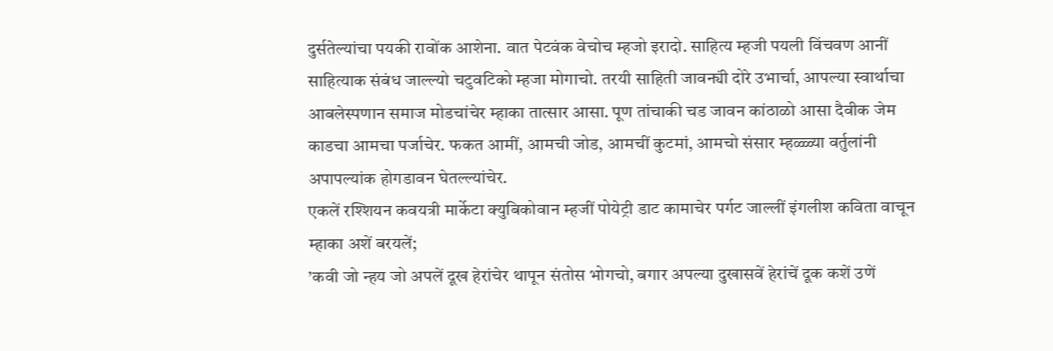दुर्सतेल्यांचा पयकी रावोंक आशेना. वात पेटवंक वेचोच म्हजो इरादो. साहित्य म्हजी पयली विंचवण आनीं साहित्याक संबंध जाल्ल्यो चटुवटिको म्हजा मोगाचो. तरयी साहिती जावन्ंयी दोरे उभार्चा, आपल्या स्वार्थाचा आबलेस्पणान समाज मोडचांचेर म्हाका तात्सार आसा. पूण तांचाकी चड जावन कांठाळो आसा दैवीक जेम काडचा आमचा पर्जाचेर. फकत आमीं, आमची जोड, आमचीं कुटमां, आमचो संसार म्हळ्ळ्या वर्तुलांनी अपापल्यांक होगडावन घेतल्ल्यांचेर.
एकलें रश्शियन कवयत्री मार्केटा क्युबिकोवान म्हजीं पोयेट्री डाट कामाचेर पर्गट जाल्लीं इंगलीश कविता वाचून म्हाका अशें बरयलें;
’कवी जो न्हय जो अपलें दूख हेरांचेर थापून संतोस भोगचो, बगार अपल्या दुखासवें हेरांचें दूक कशें उणें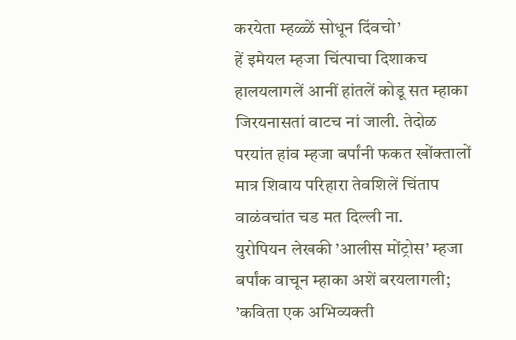करयेता म्हळ्ळें सोधून दिंवचो’
हें इमेयल म्हजा चिंत्पाचा दिशाकच हालयलागलें आनीं हांतलें कोडू सत म्हाका जिरयनासतां वाटच नां जाली. तेदोळ परयांत हांव म्हजा बर्पांनी फकत खोंक्तालों मात्र शिवाय परिहारा तेवशिलें चिंताप वाळंवचांत चड मत दिल्ली ना.
युरोपियन लेखकी ’आलीस मोंट्रोस’ म्हजा बर्पांक वाचून म्हाका अशें बरयलागली;
’कविता एक अभिव्यक्ती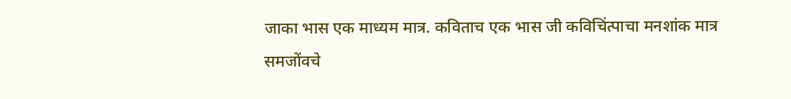जाका भास एक माध्यम मात्र. कविताच एक भास जी कविचिंत्पाचा मनशांक मात्र समजोंवचे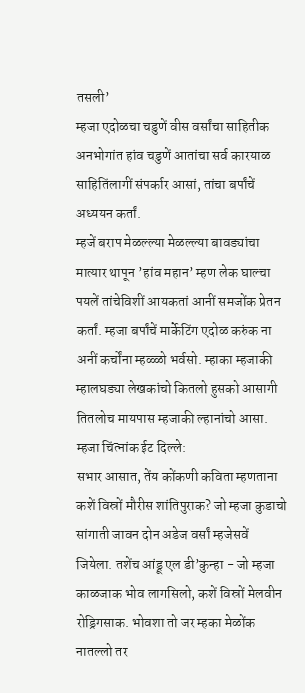तसली’
म्हजा एदोळचा चडुणें वीस वर्सांचा साहितीक अनभोगांत हांव चडुणें आतांचा सर्व कारयाळ साहितिंलागीं संपर्कार आसां, तांचा बर्पांचें अध्ययन कर्तां.
म्हजें बराप मेळल्ल्या मेळल्ल्या बावड्यांचा मात्यार थापून ’हांव महान’ म्हण लेक घाल्चा पयलें तांचेविशीं आयकतां आनीं समजोंक प्रेतन कर्तां. म्हजा बर्पांचें मार्केटिंग एदोळ करुंक ना अनीं कर्चोंना म्हळ्ळो भर्वसो. म्हाका म्हजाकी म्हालघड्या लेखकांचो कितलो हुसको आसागी तितलोच मायपास म्हजाकी ल्हानांचो आसा.
म्हजा चिंत्नांक ईट दिल्ले:
सभार आसात, तेंय कोंकणी कविता म्हणताना कशें विस्रों मौरीस शांतिपुराक? जो म्हजा कुडाचो सांगाती जावन दोन अडेज वर्सां म्हजेसवें जियेला. तशेंच आंड्रू एल डी’कुन्हा - जो म्हजा काळजाक भोव लागसिलो, कशें विस्रों मेलवीन रोड्रिगसाक. भोवशा तो जर म्हका मेळोंक नातल्लो तर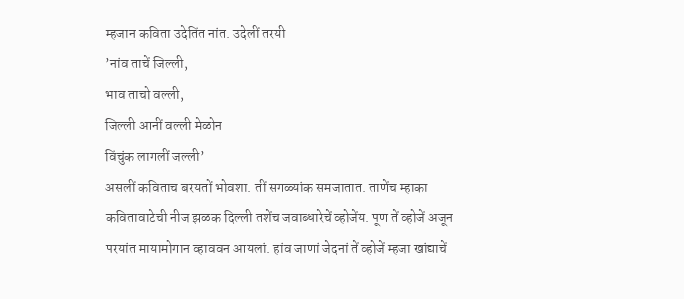म्हजान कविता उदेतिंत नांत. उदेलीं तरयी
’नांव ताचें जिल्ली,
भाव ताचो वल्ली,
जिल्ली आनीं वल्ली मेळोन
विंचुंक लागलीं जल्ली’
असलीं कविताच बरयतों भोवशा. तीं सगळ्यांक समजातात. ताणेंच म्हाका कवितावाटेची नीज झळक दिल्ली तशेंच जवाब्धारेचें व्होजेंय. पूण तें व्होजें अजून परयांत मायामोगान व्हाववन आयलां. हांव जाणां जेदनां तें व्होजें म्हजा खांद्याचें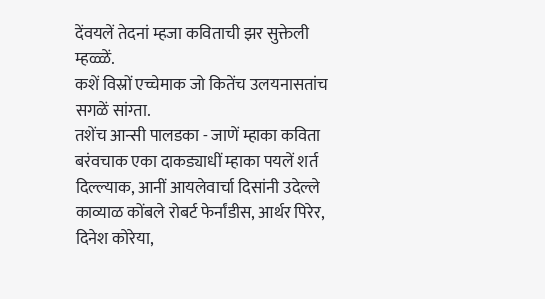देंवयलें तेदनां म्हजा कविताची झर सुक्तेली म्हळ्ळें.
कशें विस्रों एच्चेमाक जो कितेंच उलयनासतांच सगळें सांग्ता.
तशेंच आन्सी पालडका - जाणें म्हाका कविता बरंवचाक एका दाकड्याधीं म्हाका पयलें शर्त दिल्ल्याक, आनीं आयलेवार्चा दिसांनी उदेल्ले काव्याळ कोंबले रोबर्ट फेर्नांडीस, आर्थर पिरेर, दिनेश कोरेया,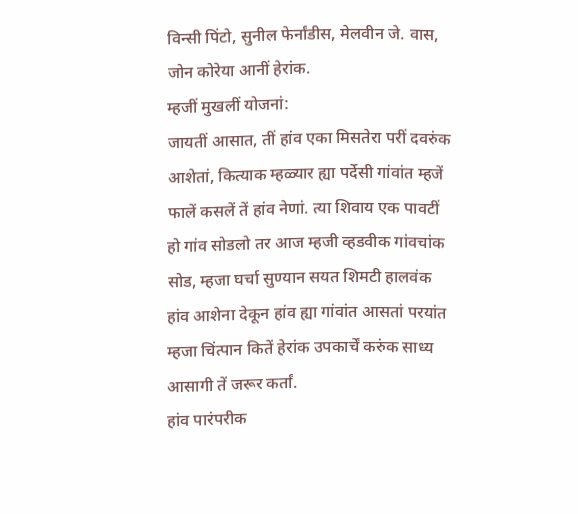विन्सी पिंटो, सुनील फेर्नांडीस, मेलवीन जे. वास, जोन कोरेया आनीं हेरांक.
म्हजीं मुखलीं योजनां:
जायतीं आसात, तीं हांव एका मिसतेरा परीं दवरुंक आशेतां, कित्याक म्हळ्यार ह्या पर्देसी गांवांत म्हजें फालें कसलें तें हांव नेणां. त्या शिवाय एक पावटीं हो गांव सोडलो तर आज म्हजी व्हडवीक गांवचांक सोड, म्हजा घर्चा सुण्यान सयत शिमटी हालवंक हांव आशेना देकून हांव ह्या गांवांत आसतां परयांत म्हजा चिंत्पान कितें हेरांक उपकार्चें करुंक साध्य आसागी तें जरूर कर्तां.
हांव पारंपरीक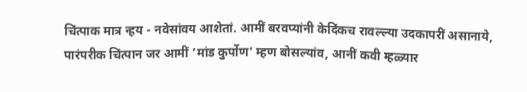चिंत्पाक मात्र न्हय - नवेसांवय आशेतां. आमीं बरवप्यांनी केदिंकच रावल्ल्या उदकापरीं असानाये, पारंपरीक चिंत्पान जर आमीं ’मांड कुर्पोण’ म्हण बोसल्यांव, आनीं कवी म्हळ्यार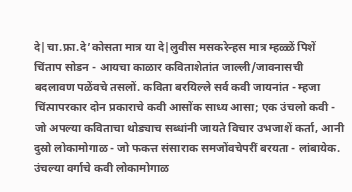दे|चा.फ्रा.दे’कोसता मात्र या दे|लुवीस मसकरेन्हस मात्र म्हळ्ळें पिशें चिंताप सोडन - आयचा काळार कविताशेतांत जाल्ली/जावनासची बदलावण पळेंवचे तसलों. कविता बरयिल्ले सर्व कवी जायनांत - म्हजा चिंत्पापरकार दोन प्रकाराचे कवी आसोंक साध्य आसा; एक उंचलो कवी - जो अपल्या कविताचा थोड्याच सब्धांनी जायते विचार उभजाशें कर्ता, आनी दुस्रो लोकामोगाळ - जो फकत्त संसाराक समजोंवचेपरीं बरयता - लांबायेक.
उंचल्या वर्गाचे कवी लोकामोगाळ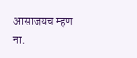आसाजयच म्हण ना.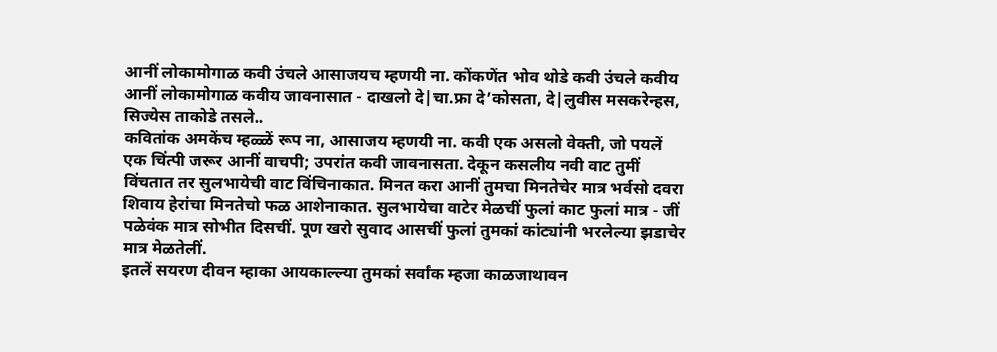आनीं लोकामोगाळ कवी उंचले आसाजयच म्हणयी ना. कोंकणेंत भोव थोडे कवी उंचले कवीय आनीं लोकामोगाळ कवीय जावनासात - दाखलो दे|चा.फ्रा दे’कोसता, दे|लुवीस मसकरेन्हस, सिज्येस ताकोडे तसले..
कवितांक अमकेंच म्हळ्ळें रूप ना, आसाजय म्हणयी ना. कवी एक असलो वेक्ती, जो पयलें एक चिंत्पी जरूर आनीं वाचपी; उपरांत कवी जावनासता. देकून कसलीय नवी वाट तुमीं विंचतात तर सुलभायेची वाट विंचिनाकात. मिनत करा आनीं तुमचा मिनतेचेर मात्र भर्वसो दवरा शिवाय हेरांचा मिनतेचो फळ आशेनाकात. सुलभायेचा वाटेर मेळचीं फुलां काट फुलां मात्र - जीं पळेवंक मात्र सोभीत दिसचीं. पूण खरो सुवाद आसचीं फुलां तुमकां कांट्यांनी भरलेल्या झडाचेर मात्र मेळतेलीं.
इतलें सयरण दीवन म्हाका आयकाल्ल्या तुमकां सर्वांक म्हजा काळजाथावन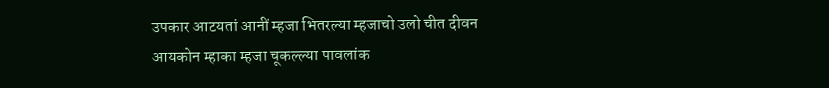उपकार आटयतां आनीं म्हजा भितरल्या म्हजाचो उलो चीत दीवन आयकोन म्हाका म्हजा चूकल्ल्या पावलांक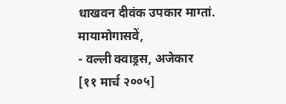धाखवन दीवंक उपकार माग्तां.
मायामोगासवें,
- वल्ली क्वाड्रस, अजेकार
[११ मार्च २००५]